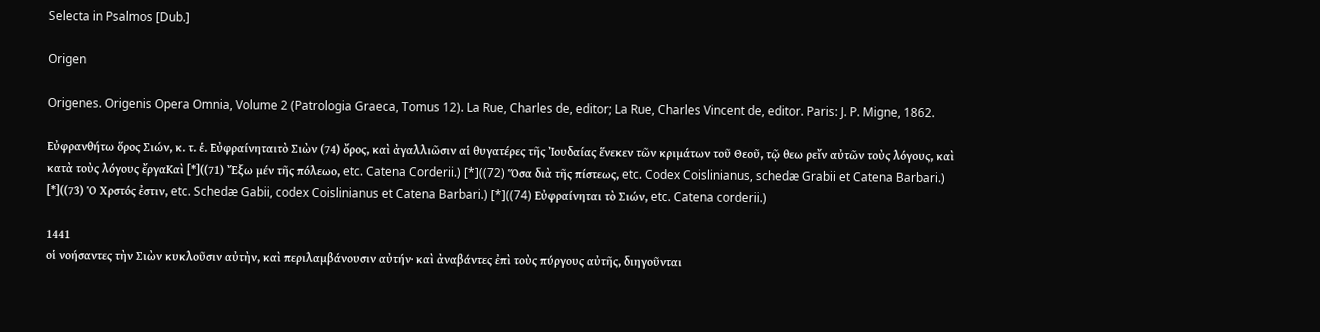Selecta in Psalmos [Dub.]

Origen

Origenes. Origenis Opera Omnia, Volume 2 (Patrologia Graeca, Tomus 12). La Rue, Charles de, editor; La Rue, Charles Vincent de, editor. Paris: J. P. Migne, 1862.

Εὐφρανθήτω ὅρος Σιών, κ. τ. ἑ. Εὐφραίνηταιτὸ Σιὼν (74) ὄρος, καὶ ἀγαλλιῶσιν αἱ θυγατέρες τῆς Ἰουδαίας ἕνεκεν τῶν κριμάτων τοῦ Θεοῦ, τῷ θεω ρεἴν αὐτῶν τοὺς λόγους, καὶ κατὰ τοὺς λόγους ἔργαΚαὶ [*]((71) Ἔξω μέν τῆς πόλεωο, etc. Catena Corderii.) [*]((72) Ὅσα διὰ τῆς πίστεως, etc. Codex Coislinianus, schedæ Grabii et Catena Barbari.) [*]((73) Ὁ Χρστός ἐστιν, etc. Schedæ Gabii, codex Coislinianus et Catena Barbari.) [*]((74) Εὐφραίνηται τὸ Σιών, etc. Catena corderii.)

1441
οἱ νοήσαντες τὴν Σιὼν κυκλοῦσιν αὐτὴν, καὶ περιλαμβάνουσιν αὐτήν· καὶ ἀναβάντες ἐπὶ τοὺς πύργους αὐτῆς, διηγοῦνται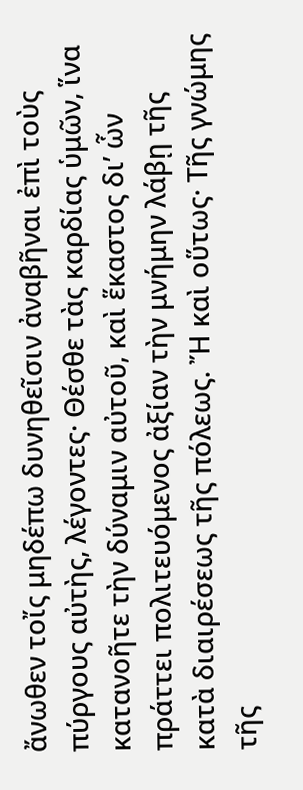ἄνωθεν τοἴς μηδέπω δυνηθεῖσιν ἀναβῆναι ἐπὶ τοὺς πύργους αὐτὴς, λέγοντες· Θέσθε τὰς καρδίας ὑμῶν, ἵνα κατανοῆτε τὴν δύναμιν αὐτοῦ, καὶ ἕκαστος διʼ ὧν πράττει πολιτευόμενος ἀξίαν τὴν μνήμην λάβῃ τῆς κατὰ διαιρέσεως τῆς πόλεως. Ἤ καὶ οὕτως· Τῆς γνώμης τῆς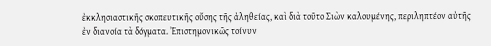ἐκκλησιαστικῆς σκοπευτικῆς οὔσης τῆς ἀληθείας, καὶ διὰ τοῦτο Σιὼν καλουμένης, περιληπτέον αὐτῆς ἐν διανοία τὰ δόγματα. Ἐπιστημονικῶς τοίνυν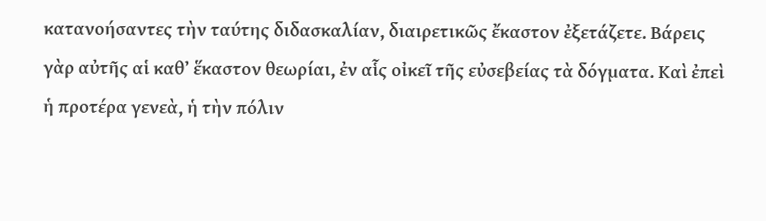κατανοήσαντες τὴν ταύτης διδασκαλίαν, διαιρετικῶς ἔκαστον ἐξετάζετε. Βάρεις γὰρ αὐτῆς αἱ καθʼ ἕκαστον θεωρίαι, ἐν αἷς οἰκεῖ τῆς εὐσεβείας τὰ δόγματα. Καὶ ἐπεὶ ἡ προτέρα γενεὰ, ἡ τὴν πόλιν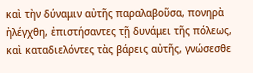καὶ τὴν δύναμιν αὐτῆς παραλαβοῦσα, πονηρὰ ἠλέγχθη, ἐπιστήσαντες τῇ δυνάμει τῆς πόλεως, καὶ καταδιελόντες τὰς βάρεις αὐτῆς, γνώσεσθε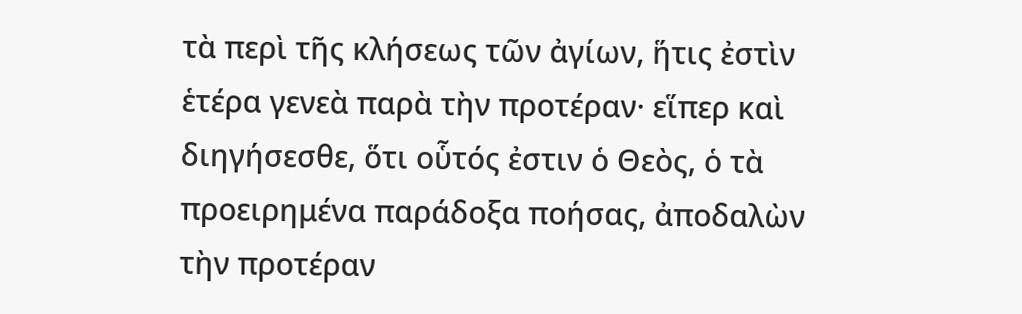τὰ περὶ τῆς κλήσεως τῶν ἀγίων, ἥτις ἐστὶν ἑτέρα γενεὰ παρὰ τὴν προτέραν· εἵπερ καὶ διηγήσεσθε, ὅτι οὗτός ἐστιν ὁ Θεὸς, ὁ τὰ προειρημένα παράδοξα ποήσας, ἀποδαλὼν τὴν προτέραν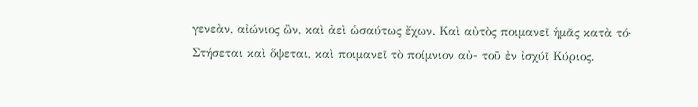γενεὰν, αἰώνιος ὢν, καὶ ἀεὶ ὡσαύτως ἔχων. Καὶ αὐτὸς ποιμανεῖ ἡμᾶς κατὰ τό· Στήσεται καὶ ὅψεται, καὶ ποιμανεῖ τὸ ποίμνιον αὐ- τοῦ ἐν ἰσχύῖ Κύριος.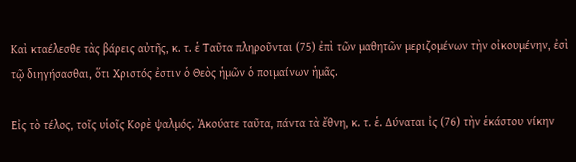Καὶ κταέλεσθε τὰς βάρεις αὐτῆς, κ. τ. ἑ Ταῦτα πληροῦνται (75) ἐπὶ τῶν μαθητῶν μεριζομένων τὴν οἰκουμένην, ἐσὶ τῷ διηγήσασθαι, ὅτι Χριστός ἐστιν ὁ Θεὸς ἡμῶν ὁ ποιμαίνων ἡμᾶς.

Εἰς τὸ τέλος, τοῖς υἱοῖς Κορὲ ψαλμός. Ἀκούατε ταῦτα, πάντα τὰ ἔθνη, κ. τ. ἑ. Δύναται ἰς (76) τὴν ἑκάστου νίκην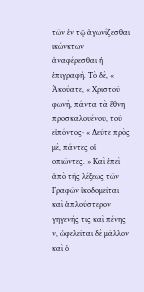τῶν ἐν τῷ ἀγωνίζεσθαι ικώνκτων ἀναφέρεσθαι ἡ ἐπιγραφή. Τὸ δὲ, « Ἀκούατε, « Χριστοῦ φωνὴ, πάντα τὰ ἔθνη προσκαλουένου, τοῦ εἰπόντος· « Δεῦτε πρὸς μὲ, πάντες οἱ οπιῶντες. » Καὶ ἐπεὶ ἀπὸ τῆς λέξεως τῶν Γραφῶν ἰκοδομεῖται καὶ ἁπλούστερον γηγενής τις καὶ πένης ν, ὠφελεῖται δὲ μᾶλλον καὶ ὁ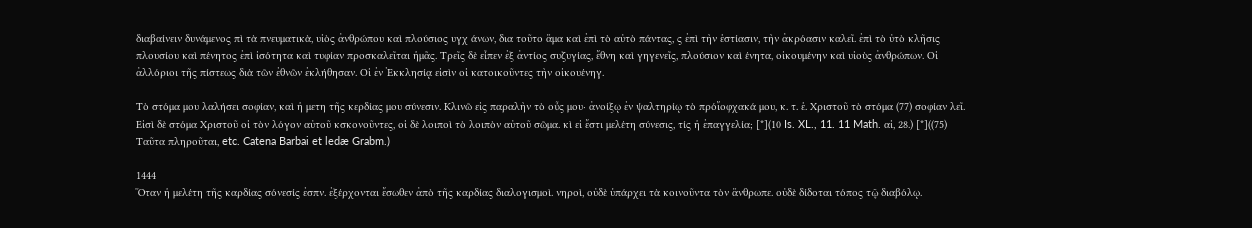διαβαίνειν δυνάμενος πὶ τὰ πνευματικὰ, υἱὸς ἀνθρώπου καὶ πλούσιος υγχ άνων, δια τοῦτο ἅμα καὶ ἐπὶ τὸ αὐτὸ πάντας, ς ἐπὶ τὴν ἑστίασιν, τὴν ἀκρόασιν καλεῖ. ἐπὶ τὸ ὐτὸ κλῆσις πλουσίου καὶ πένητος ἐπὶ ἰσότητα καὶ τυφίαν προσκαλεῖται ἡμᾶς. Τρεῖς δὲ εἶπεν ἐξ ἀντίος συζυγίας, ἔθνη καὶ γηγενεῖς, πλούσιον καὶ ένητα, οἰκουμένην καὶ υἱοὺς ἀνθρώπων. Οἱ ἀλλόριοι τῆς πίστεως διὰ τῶν ἐθνῶν ἐκλήθησαν. Οἱ ἐν Ἐκκλησίᾳ εἰσὶν οἱ κατοικοῦντες τὴν οἰκουένηγ.

Τὸ στόμα μου λαλήσει σοφίαν, καὶ ἡ μετη τῆς κερδίας μου σύνεσιν. Κλινῶ εἰς παραλὴν τὸ οὖς μου· ἀνοίξῳ ἐν ψαλτηρίῳ τὸ πρόἴοφχακά μου, κ. τ. ἑ. Χριστοῦ τὸ στόμα (77) σοφίαν λεῖ. Εἰσὶ δὲ στόμα Χριστοῦ οἱ τὸν λόγον αὐτοῦ κσκονοῦντες, οἱ δὲ λοιποὶ τὸ λοιπὸν αὐτοῦ σῶμα. κὶ εἰ ἔστι μελέτη σύνεσις, τίς ἡ ἐπαγγελία; [*](10 Is. XL., 11. 11 Math. αἱ, 28.) [*]((75) Ταῦτα πληροῦται, etc. Catena Barbai et ledæ Grabm.)

1444
Ὅταν ἡ μελέτη τῆς καρδίας σόνεσίς ἐσπν. ἐξέρχονται ἔσωθεν ἀπὸ τῆς καρδίας διαλογισμοὶ. νηροὶ, οὐδὲ ὑπάρχει τὰ κοινοῦντα τὸν ἅνθρωπε. οὐδὲ δίδοται τόπος τῷ διαβόλῳ.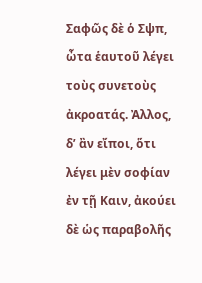Σαφῶς δὲ ὁ Σψπ, ὦτα ἑαυτοῦ λέγει τοὺς συνετοὺς ἀκροατάς. Ἀλλος, δʼ ἂν εἴποι, ὅτι λέγει μὲν σοφίαν ἐν τῇ Καιν, ἀκούει δὲ ὡς παραβολῆς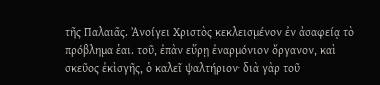τῆς Παλαιᾶς. Ἀνοίγει Χριστὸς κεκλεισμένον ἐν ἀσαφείᾳ τὸ πρόβλημα ἑαι. τοῦ, ἐπὰν εὕρῃ ἐναρμόνιον ὄργανον, καὶ σκεῦος ἐκὶσγῆς, ὁ καλεῖ ψαλτήριον· διὰ γὰρ τοῦ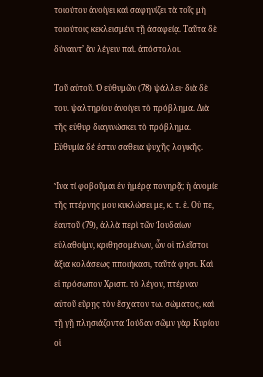τοιούτου ἀνοίγει καὶ σαφηνίζει τὰ τοῖς μὴ τοιούτοις κεκλεισμένι τῇ ἀσαφείᾳ. Ταῦτα δὲ δύναιντʼ ἂν λέγειν παὶ. ἀπόστολοι.

Τοῦ αὐτοῦ. Ὁ εὐθυμῶν (78) ψάλλει· διὰ δὲ του. ψαλτηρίου ἀνοίγει τὸ πρόβλημα. Διὰ τῆς εὐθυρ διαγινώσκει τὸ πρόβλημα. Εὐθυμία δέ ἐστιν σαθεια ψυχῆς λογικῆς.

Ἴνα τί φοβοῦμαι ἐν ἡμέρᾳ πονηρᾷ; ἡ ἀνομίε τῆς πτέρνης μου κυκλώσει με, κ. τ. ἑ. Οὐ πε, ἑαυτοῦ (79), ἀλλὰ περὶ τῶν Ἰουδαίων εὐλαθοίμν, κριθησομένων, ὧν οἱ πλεῖστοι ἄξια κολάσεως πποιήκασι, ταῦτά φησι. Καὶ εἰ πρόσωπον Χρισπ. τὸ λέγον, πτέρναν αὐτοῦ εὕρῃς τὸν ἔσχατον τω. σώματος, καὶ τῇ γῇ πλησιάζοντα Ἰούδαν σῶμν γὰρ Κυρίου οἱ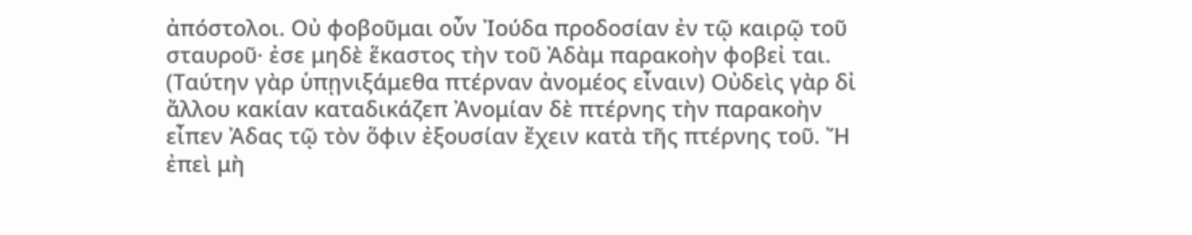ἀπόστολοι. Οὐ φοβοῦμαι οὖν Ἰούδα προδοσίαν ἐν τῷ καιρῷ τοῦ σταυροῦ· ἐσε μηδὲ ἕκαστος τὴν τοῦ Ἀδὰμ παρακοὴν φοβεἰ ται. (Ταύτην γὰρ ὑπῃνιξάμεθα πτέρναν ἀνομέος εἶναιν) Οὐδεὶς γὰρ δἰ ἄλλου κακίαν καταδικάζεπ Ἀνομίαν δὲ πτέρνης τὴν παρακοὴν εἶπεν Ἀδας τῷ τὸν ὅφιν ἐξουσίαν ἔχειν κατὰ τῆς πτέρνης τοῦ. Ἤ ἐπεὶ μὴ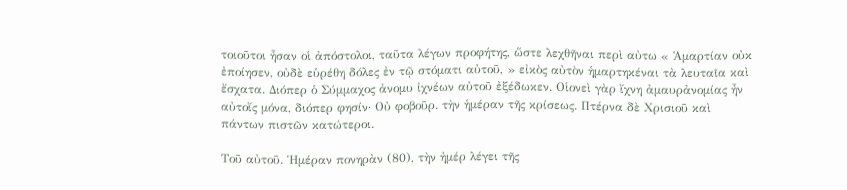τοιοῦτοι ἦσαν οἱ ἀπόστολοι, ταῦτα λέγων προφήτης, ὥστε λεχθῆναι περὶ αὐτω « Ἁμαρτίαν οὐκ ἐποίησεν, οὐδὲ εὑρέθη δόλες ἐν τῷ στόματι αὐτοῦ, » εἰκὸς αὐτὸν ἡμαρτηκέναι τὰ λευταῖα καὶ ἔσχατα. Διόπερ ὁ Σύμμαχος ἀνομυ ἰχνέων αὐτοῦ ἐξέδωκεν. Οἱονεὶ γὰρ ἴχνη ἀμαυρἀνομίας ἦν αὐτοἴς μόνα, διόπερ φησίν· Οὐ φοβοῦρ. τὴν ἡμέραν τῆς κρίσεως. Πτέρνα δὲ Χρισιοῦ καὶ πάντων πιστῶν κατώτεροι.

Τοῦ αὐτοῦ. Ἡμέραν πονηρὰν (80), τὴν ἠμέρ λέγει τῆς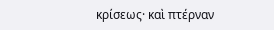κρίσεως· καὶ πτέρναν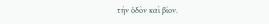τὴν ὁδὸν καὶ βίον.